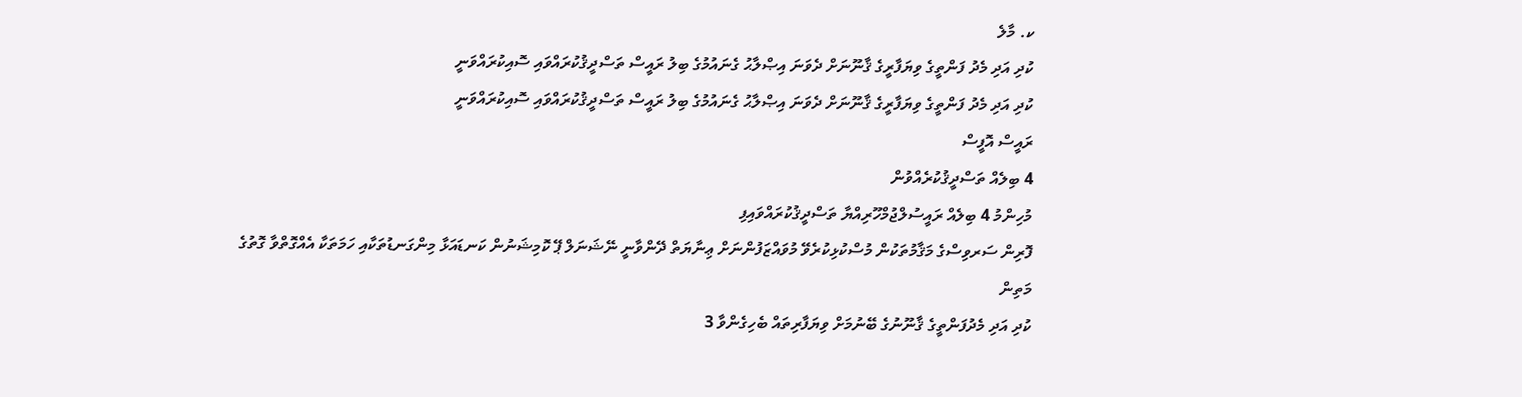ކ. މާލެ
ކުދި އަދި މެދު ފަންތީގެ ވިޔަފާރީގެ ޤާނޫނަށް ދެވަނަ އިޞްލާޙު ގެނައުމުގެ ބިލު ރައީސް ތަސްދީޤުކުރައްވައި ސޮއިކުރައްވަނީ
ކުދި އަދި މެދު ފަންތީގެ ވިޔަފާރީގެ ޤާނޫނަށް ދެވަނަ އިޞްލާޙު ގެނައުމުގެ ބިލު ރައީސް ތަސްދީޤުކުރައްވައި ސޮއިކުރައްވަނީ
ރައީސް އޮފީސް
4 ބިލެއް ތަސްދީޤުކުރެއްވުން
މުހިންމު 4 ބިލެއް ރައީސުލްޖުމްހޫރިއްޔާ ތަސްދީޤުކުރައްވައިފި
ފޮރިން ސަރވިސްގެ މަޤާމުތަކުން މުސްކުޅިކުރެވޭ މުވައްޒަފުންނަށް ޢިނާޔަތް ދޭންވާނީ ނޭޝަނަލް ޕޭ ކޮމިޝަނުން ކަނޑައަޅާ މިންގަނޑުތަކާއި ހަމަތަކާ އެއްގޮތްވާ ގޮތުގެ މަތިން
ކުދި އަދި މެދުފަންތީގެ ޤާނޫނުގެ ބޭނުމަށް ވިޔަފާރިތައް ބެހިގެންވާ 3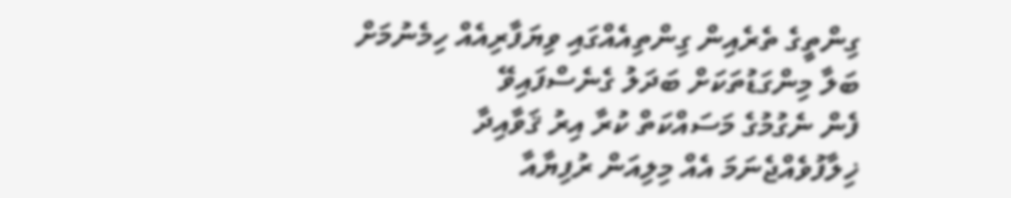ގިންތީގެ ތެރެއިން ގިންތިއެއްގައި ވިޔަފާރިއެއް ހިމެނުމަށް ބަލާ މިންގަޑުތަކަށް ބަދަލު ގެނެސްފައިވޭ
ފެން ނެގުމުގެ މަސައްކަތް ކުރާ އިރު ޤަވާއިދާ ޚިލާފުވެއްޖެނަމަ އެއް މިލިއަން ރުފިޔާއާ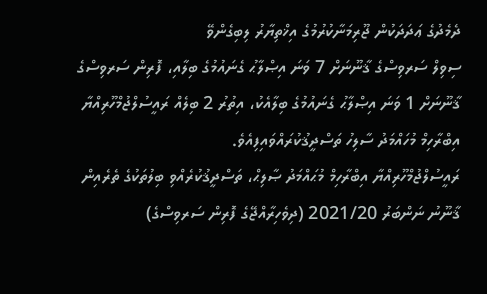ދެމެދުގެ ޢަދަދަކުން ޖޫރިމަނާކުރުމުގެ އިޚްތިޔާރު ލިބިގެންވޭ
ސިވިލް ސަރވިސްގެ ޤާނޫނަށް 7 ވަނަ އިޞްލާޙު ގެނައުމުގެ ބިލާއި، ފޮރިން ސަރވިސްގެ ޤާނޫނަށް 1 ވަނަ އިޞްލާޙު ގެނައުމުގެ ބިލާއެކު، އިތުރު 2 ބިލެއް ރައީސުލްޖުމްހޫރިއްޔާ އިބްރާހިމް މުހައްމަދު ސާލިހު ތަސްދީޤުކުރައްވައިފިއެވެ.
ރައީސުލްޖުމްހޫރިއްޔާ އިބްރާހިމް މުޙައްމަދު ޞާލިޙް، ތަސްދީޤުކުރެއްވި ބިލުތަކުގެ ތެރެއިން ޤާނޫނު ނަންބަރު 2021/20 (ދިވެހިރާއްޖޭގެ ފޮރިން ސަރވިސްގެ)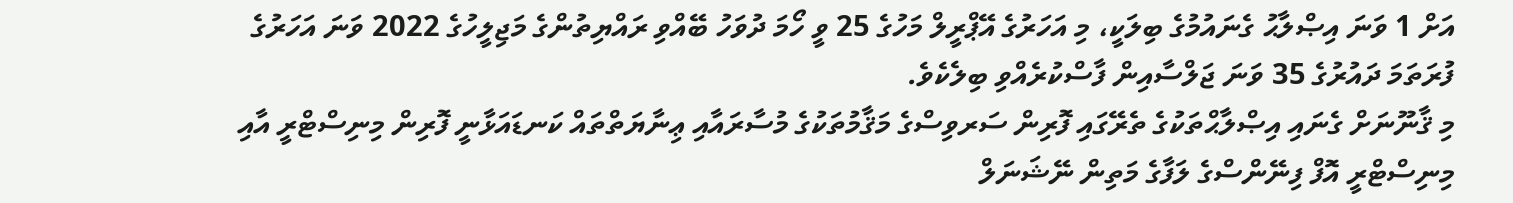އަށް 1 ވަނަ އިޞްލާޙު ގެނައުމުގެ ބިލަކީ، މި އަހަރުގެ އޭޕްރީލް މަހުގެ 25 ވީ ހޯމަ ދުވަހު ބޭއްވި ރައްޔިތުންގެ މަޖިލީހުގެ 2022 ވަނަ އަހަރުގެ ފުރަތަމަ ދައުރުގެ 35 ވަނަ ޖަލްސާއިން ފާސްކުރެއްވި ބިލެކެވެ.
މި ޤާނޫނަށް ގެނައި އިޞްލާޙްތަކުގެ ތެރޭގައި ފޮރިން ސަރވިސްގެ މަޤާމުތަކުގެ މުސާރައާއި ޢިނާޔަތްތައް ކަނޑައަޅާނީ ފޮރިން މިނިސްޓްރީ އާއި މިނިސްޓްރީ އޮފް ފިނޭންސްގެ ލަފާގެ މަތިން ނޭޝަނަލް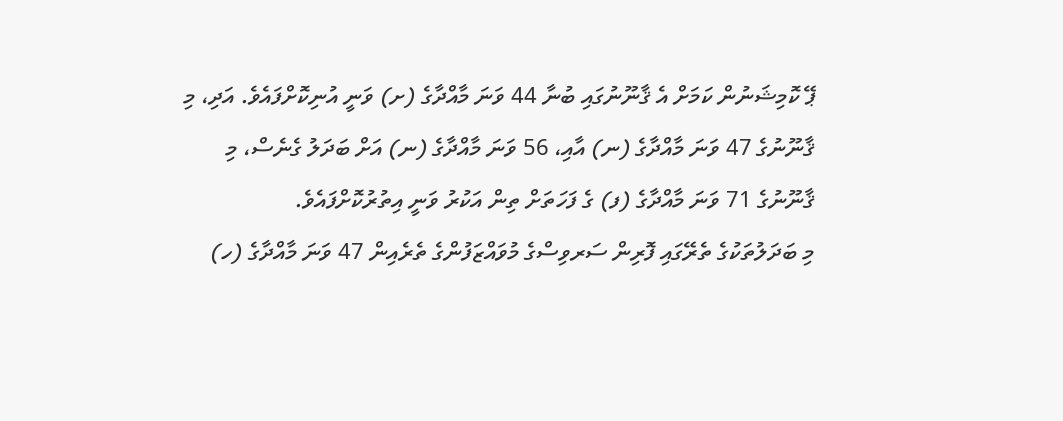ޕޭ ކޮމިޝަނުން ކަމަށް އެ ޤާނޫނުގައި ބުނާ 44 ވަނަ މާއްދާގެ (ށ) ވަނީ އުނިކޮށްފައެވެ. އަދި، މި ޤާނޫނުގެ 47 ވަނަ މާއްދާގެ (ނ) އާއި، 56 ވަނަ މާއްދާގެ (ނ) އަށް ބަދަލު ގެނެސް، މި ޤާނޫނުގެ 71 ވަނަ މާއްދާގެ (ފ) ގެ ފަހަތަށް ތިން އަކުރު ވަނީ އިތުރުކޮށްފައެވެ.
މި ބަދަލުތަކުގެ ތެރޭގައި ފޮރިން ސަރވިސްގެ މުވައްޒަފުންގެ ތެރެއިން 47 ވަނަ މާއްދާގެ (ހ)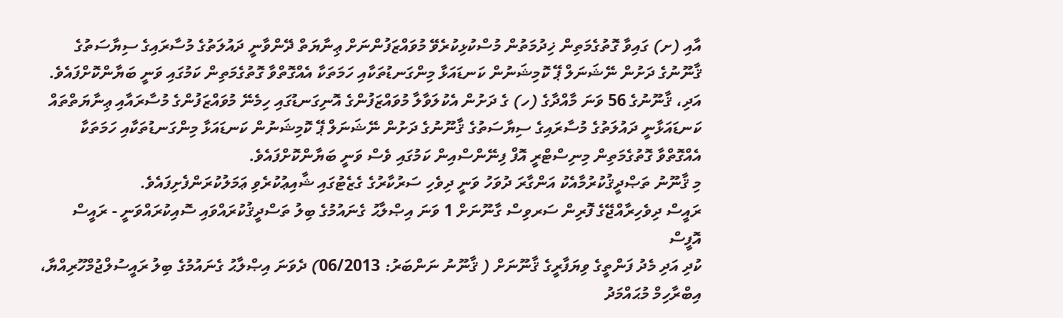އާއި (ށ) ގައިވާ ގޮތުގެމަތިން ޚިދުމަތުން މުސްކުޅިކުރެވޭ މުވައްޒަފުންނަށް ޢިނާޔަތް ދޭންވާނީ ދައުލަތުގެ މުސާރައިގެ ސިޔާސަތުގެ ޤާނޫނުގެ ދަށުން ނޭޝަނަލް ޕޭ ކޮމިޝަނުން ކަނޑައަޅާ މިންގަނޑުތަކާއި ހަމަތަކާ އެއްގޮތްވާ ގޮތުގެމަތިން ކަމުގައި ވަނީ ބަޔާންކޮށްފައެވެ. އަދި، ޤާނޫނުގެ 56 ވަނަ މާއްދާގެ (ހ) ގެ ދަށުން އެކުލަވާލާ މުވައްޒަފުންގެ އޮނިގަނޑުގައި ހިމެނޭ މުވައްޒަފުންގެ މުސާރައާއި ޢިނާޔަތްތައް ކަނޑައަޅާނީ ދައުލަތުގެ މުސާރައިގެ ސިޔާސަތުގެ ޤާނޫނުގެ ދަށުން ނޭޝަނަލް ޕޭ ކޮމިޝަނުން ކަނޑައަޅާ މިންގަނޑުތަކާއި ހަމަތަކާ އެއްގޮތްވާ ގޮތުގެމަތިން މިނިސްޓްރީ އޮފް ފިނޭންސްއިން ކަމުގައި ވެސް ވަނީ ބަޔާންކޮށްފައެވެ.
މި ޤާނޫނު ތަޞްދީޤުކުރުމާއެކު އަންގާރަ ދުވަހު ވަނީ ދިވެހި ސަރުކާރުގެ ގެޒެޓުގައި ޝާއިޢުކުރެވި ޢަމަލުކުރަންފެށިފައެވެ.
ރައީސް ދިވެހިރާއްޖޭގެ ފޮރިން ސަރވިސް ގާނޫނަށް 1 ވަނަ އިޞްލާޙު ގެނައުމުގެ ބިލު ތަސްދީޤުކުރައްވައި ސޮއިކުރައްވަނީ - ރައީސް އޮފީސް
ކުދި އަދި މެދު ފަންތީގެ ވިޔަފާރީގެ ޤާނޫނަށް ( ޤާނޫނު ނަންބަރު: 06/2013) ދެވަނަ އިޞްލާޙު ގެނައުމުގެ ބިލު ރައީސުލްޖުމްހޫރިއްޔާ، އިބްރާހިމް މުޙައްމަދު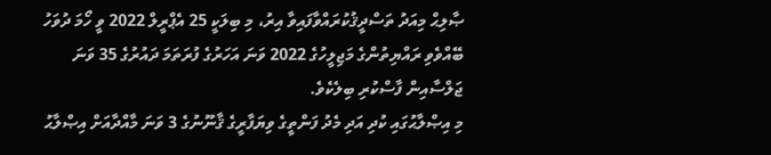ޞާލިޙް މިއަދު ތަސްދީޤުކުރައްވާފައިވާ އިރު، މި ބިލަކީ 25 އެޕްރީލް 2022 ވީ ހޯމަ ދުވަހު ބޭއްވެވި ރައްޔިތުންގެ މަޖިލީހުގެ 2022 ވަނަ އަހަރުގެ ފުރަތަމަ ދައުރުގެ 35 ވަނަ ޖަލްސާއިން ފާސްކުރި ބިލެކެވެ.
މި އިޞްލާޙުގައި ކުދި އަދި މެދު ފަންތީގެ ވިޔަފާރީގެ ޤާނޫނުގެ 3 ވަނަ މާއްދާއަށް އިޞްލާޙު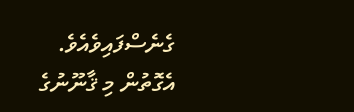ގެނެސްފައިވެއެވެ. އެގޮތުން މި ޤާނޫނުގެ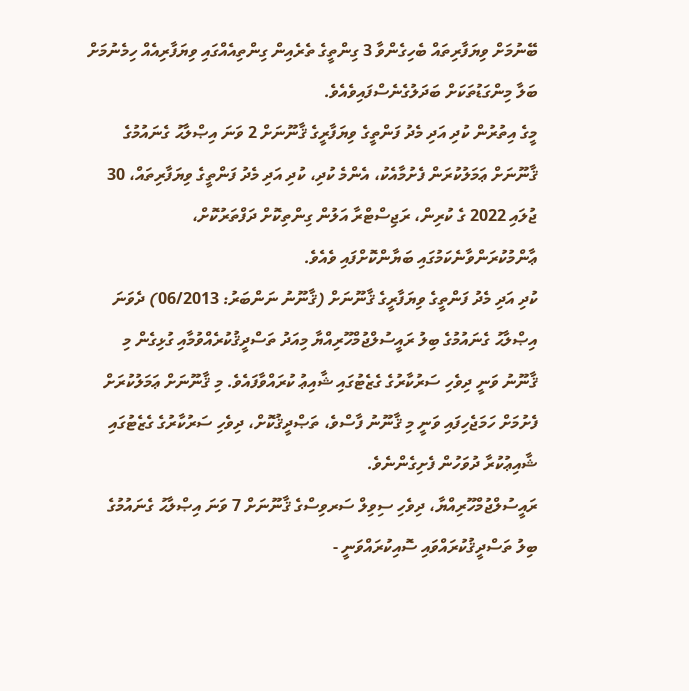ބޭނުމަށް ވިޔަފާރިތައް ބެހިގެންވާ 3 ގިންތީގެ ތެރެއިން ގިންތިއެއްގައި ވިޔަފާރިއެއް ހިމެނުމަށް ބަލާ މިންގަޑުތަކަށް ބަދަލުގެނެސްފައިވެއެވެ.
މީގެ އިތުރުން ކުދި އަދި މެދު ފަންތީގެ ވިޔަފާރީގެ ޤާނޫނަށް 2 ވަނަ އިޞްލާޙު ގެނައުމުގެ ޤާނޫނަށް ޢަމަލުކުރަން ފެށުމާއެކު، އެންމެ ކުދި، ކުދި އަދި މެދު ފަންތީގެ ވިޔަފާރިތައް، 30 ޖުލައި 2022 ގެ ކުރިން، ރަޖިސްޓްރާ އަލުން ގިންތިކޮށް ދަފްތަރުކޮށް، ޢާންމުކުރަންވާނެކަމުގައި ބަޔާންކޮށްފައި ވެއެވެ.
ކުދި އަދި މެދު ފަންތީގެ ވިޔަފާރީގެ ޤާނޫނަށް (ޤާނޫނު ނަންބަރު: 06/2013) ދެވަނަ އިޞްލާޙު ގެނައުމުގެ ބިލު ރައީސުލްޖުމްހޫރިއްޔާ މިއަދު ތަސްދީޤުކުރެއްވުމާއި ގުޅިގެން މި ޤާނޫނު ވަނީ ދިވެހި ސަރުކާރުގެ ގެޒެޓުގައި ޝާއިޢު ކުރައްވާފައެވެ. މި ޤާނޫނަށް ޢަމަލުކުރަށް ފެށުމަށް ހަމަޖެހިފައި ވަނީ މި ޤާނޫނު ފާސްވެ، ތަޞްދީޤުކޮށް، ދިވެހި ސަރުކާރުގެ ގެޒެޓުގައި ޝާއިޢުކުރާ ދުވަހުން ފެށިގެންނެވެ.
ރައީސުލްޖުމްހޫރިއްޔާ، ދިވެހި ސިވިލް ސަރވިސްގެ ޤާނޫނަށް 7 ވަނަ އިޞްލާޙު ގެނައުމުގެ ބިލު ތަސްދީޤުކުރައްވައި ސޮއިކުރައްވަނީ -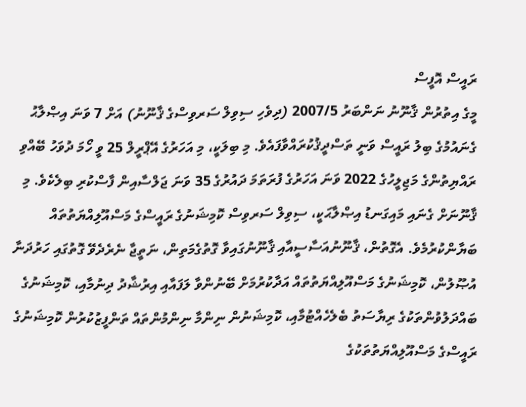ރައީސް އޮފީސް
މީގެ އިތުރުން ޤާނޫނު ނަންބަރު 2007/5 (ދިވެހި ސިވިލް ސަރވިސްގެ ޤާނޫނު) އަށް 7 ވަނަ އިޞްލާޙު ގެނައުމުގެ ބިލު ރައީސް ވަނީ ތަސްދީޤުކުރައްވާފައެވެ. މި ބިލަކީ، މި އަހަރުގެ އޭޕްރީލް 25 ވީ ހޯމަ ދުވަހު ބޭއްވި ރައްޔިތުންގެ މަޖިލީހުގެ 2022 ވަނަ އަހަރުގެ ފުރަތަމަ ދައުރުގެ 35 ވަނަ ޖަލްސާއިން ފާސްކުރި ބިލެކެވެ. މި ޤާނޫނަށް ގެނައި މައިގަނޑު އިޞްލާޙަކީ، ސިވިލް ސަރވިސް ކޮމިޝަނުގެ ރައީސްގެ މަސްއޫލިއްޔަތުތައް ބަޔާންކުރުމެވެ. އެގޮތުން، ޤާނޫނުއަސާސީއާއި ޤާނޫނުގައިވާ ގޮތުގެމަތިން، ނަތީޖާ ނެރެދެވޭ ގޮތުގައި ހަރުދަނާ އުޞޫލުން، ކޮމިޝަނުގެ މަސްއޫލިއްޔަތުތައް އަދާކުރުމަށް ބޭނުންވާ ލަފައާއި އިރުޝާދު ދިނުމާއި، ކޮމިޝަނުގެ ބައްދަލުވުންތަކުގެ ރިޔާސަތު ބެލެހެއްޓުމާއި، ކޮމިޝަނުން ނިންމާ ނިންމުންތައް ތަންފީޒުކުރުން ކޮމިޝަނުގެ ރައީސްގެ މަސްއޫލިއްޔަތުތަކުގެ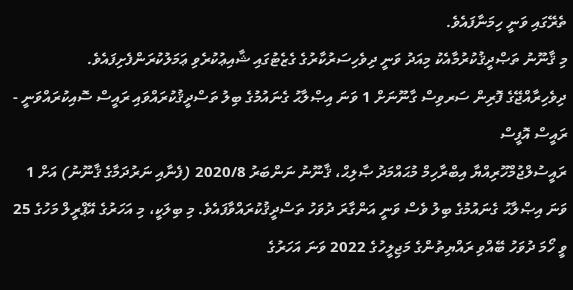ތެރޭގައި ވަނީ ހިމަނާފައެވެ.
މި ޤާނޫނު ތަޞްދީޤުކުރުމާއެކު މިއަދު ވަނީ ދިވެހިސަރުކާރުގެ ގެޒެޓުގައި ޝާއިޢުކުރެވި ޢަމަލުކުރަންފެށިފައެވެ.
ދިވެހިރާއްޖޭގެ ފޮރިން ސަރވިސް ގާނޫނަށް 1 ވަނަ އިޞްލާޙު ގެނައުމުގެ ބިލު ތަސްދީޤުކުރައްވައި ރައީސް ސޮއިކުރައްވަނީ - ރައީސް އޮފީސް
ރައީސުލްޖުމްހޫރިއްޔާ އިބްރާހިމް މުޙައްމަދު ޞާލިޙް، ޤާނޫނު ނަންބަރު 2020/8 (ފެނާއި ނަރުދަމާގެ ޤާނޫނު) އަށް 1 ވަނަ އިޞްލާޙު ގެނައުމުގެ ބިލު ވެސް ވަނީ އަންގާރަ ދުވަހު ތަސްދީޤުކުރައްވާފައެވެ. މި ބިލަކީ، މި އަހަރުގެ އޭޕްރީލް މަހުގެ 25 ވީ ހޯމަ ދުވަހު ބޭއްވި ރައްޔިތުންގެ މަޖިލީހުގެ 2022 ވަނަ އަހަރުގެ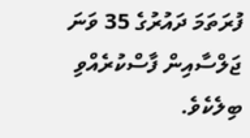ފުރަތަމަ ދައުރުގެ 35 ވަނަ ޖަލްސާއިން ފާސްކުރެއްވި ބިލެކެވެ.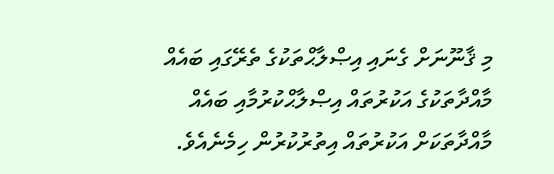މި ޤާނޫނަށް ގެނައި އިޞްލާޙްތަކުގެ ތެރޭގައި ބައެއް މާއްދާތަކުގެ އަކުރުތައް އިޞްލާޙްކުރުމާއި ބައެއް މާއްދާތަކަށް އަކުރުތައް އިތުރުކުރުން ހިމެނެއެވެ.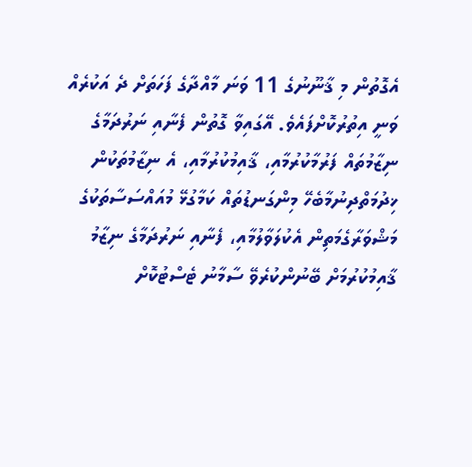އެގޮތުން މި ޤާނޫނުގެ 11 ވަނަ މާއްދާގެ ފަހަތަށް ދެ އަކުރެއް ވަނީ އިތުރުކޮށްފައެވެ. އޭގައިވާ ގޮތުން ފެނާއި ނަރުދަމާގެ ނިޒާމުތައް ފަރުމާކުރުމާއި، ޤާއިމުކުރުމާއި، އެ ނިޒާމުތަކުން ޚިދުމަތްދިނުމާބެހޭ މިންގަނޑުތައް ކަމާގުޅޭ މުއައްސަސާތަކުގެ މަޝްވަރާގެމަތިން އެކުލަވާލުމާއި، ފެނާއި ނަރުދަމާގެ ނިޒާމު ޤާއިމުކުރުމަށް ބޭނުންކުރެވޭ ސާމާނު ޓެސްޓުކޮށް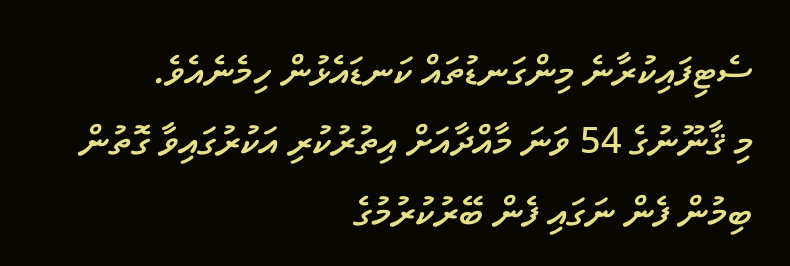ސެޓިފައިކުރާނެ މިންގަނޑުތައް ކަނޑައެޅުން ހިމެނެއެވެ.
މި ޤާނޫނުގެ 54 ވަނަ މާއްދާއަށް އިތުރުކުރި އަކުރުގައިވާ ގޮތުން ބިމުން ފެން ނަގައި ފެން ބޭރުކުރުމުގެ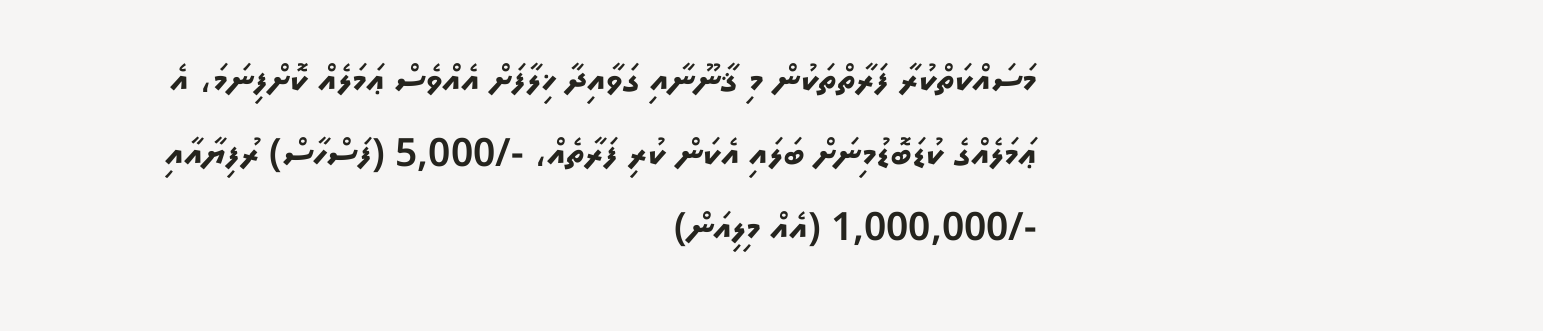މަސައްކަތްކުރާ ފަރާތްތަކުން މި ޤާނޫނާއި ގަވާއިދާ ޚިލާފަށް އެއްވެސް ޢަމަލެއް ކޮށްފިނަމަ، އެ ޢަމަލެއްގެ ކުޑަބޮޑުމިނަށް ބަލައި އެކަން ކުރި ފަރާތެއް، -/5,000 (ފަސްހާސް) ރުފިޔާއާއި -/1,000,000 (އެއް މިލިއަން)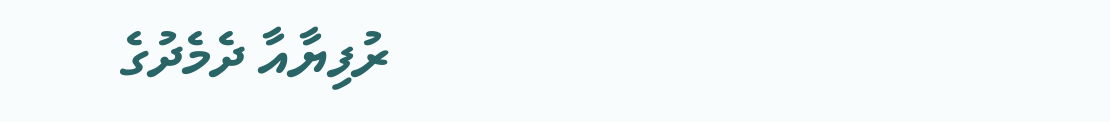ރުފިޔާއާ ދެމެދުގެ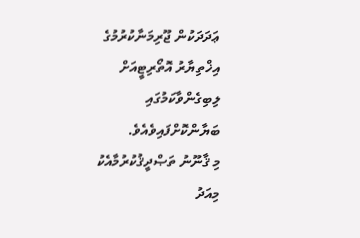ޢަދަދަކުން ޖޫރިމަނާކުރުމުގެ އިޚްތިޔާރު އޮތޯރިޓީއަށް ލިބިގެންވާކަމުގައި ބަޔާންކޮށްފައިވެއެވެ.
މި ޤާނޫނު ތަޞްދީޤުކުރުމާއެކު މިއަދު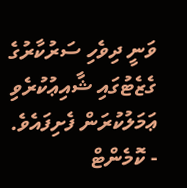ވަނީ ދިވެހި ސަރުކާރުގެ ގެޒެޓުގައި ޝާއިޢުކުރެވި ޢަމަލުކުރަން ފެށިފައެވެ.
- ކޮމެންޓް